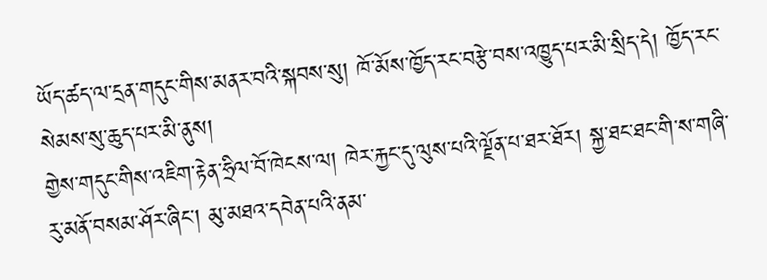ཡོད་ཚད་ལ་དྲན་གདུང་གིས་མནར་བའི་སྐབས་སུ། ཁོ་མོས་ཁྱོད་རང་བརྩེ་བས་འཁྱུད་པར་མི་སྲིད་དེ། ཁྱོད་རང་སེམས་སུ་ཆུད་པར་མི་ནུས།
གྱེས་གདུང་གིས་འཇིག་རྟེན་ཧྲིལ་བོ་ཁེངས་ལ། ཁེར་རྐྱང་དུ་ལུས་པའི་ལྗོན་པ་ཐར་ཐོར། སྐྱ་ཐང་ཐང་གི་ས་གཞི་རུ་མནོ་བསམ་ཤོར་ཞིང་། མུ་མཐའ་དབེན་པའི་ནམ་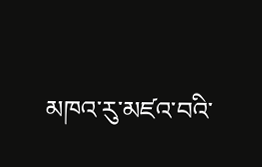མཁའ་རུ་མཛའ་བའི་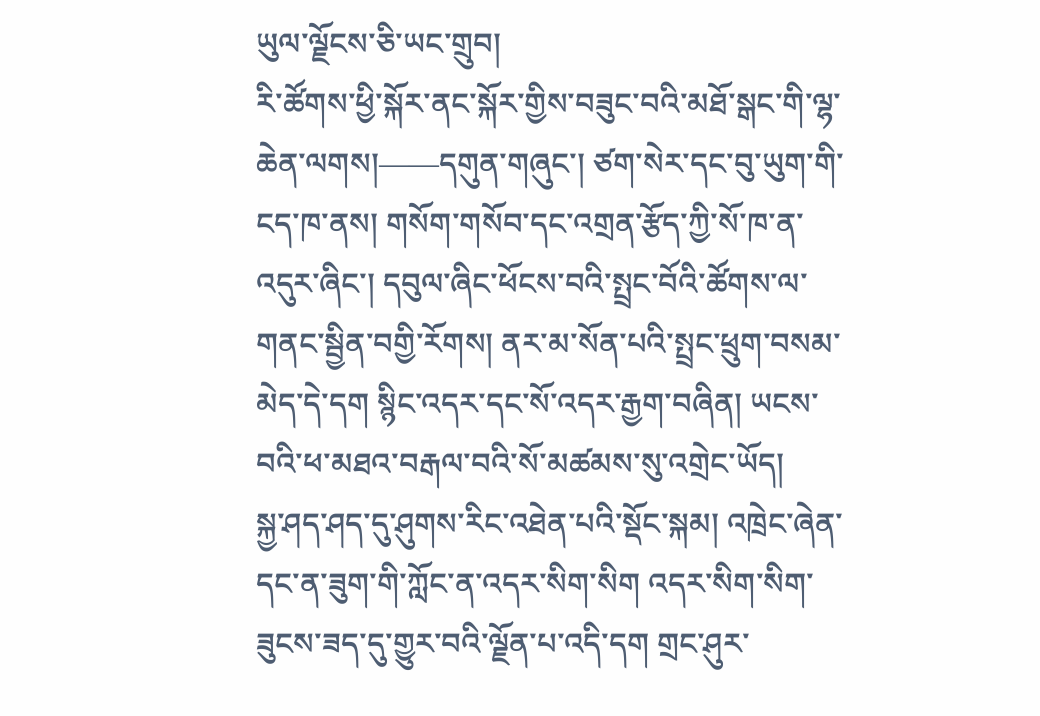ཡུལ་ལྗོངས་ཅི་ཡང་གྲུབ།
རི་ཚོགས་ཕྱི་སྐོར་ནང་སྐོར་གྱིས་བཟུང་བའི་མཐོ་སྒང་གི་ལྷ་ཆེན་ལགས།——དགུན་གཞུང་། ཙག་སེར་དང་བུ་ཡུག་གི་ངད་ཁ་ནས། གསོག་གསོབ་དང་འགྲན་རྩོད་ཀྱི་སོ་ཁ་ན་འདུར་ཞིང་། དབུལ་ཞིང་ཕོངས་བའི་སྤྲང་བོའི་ཚོགས་ལ་གནང་སྦྱིན་བགྱི་རོགས། ནར་མ་སོན་པའི་སྤྲང་ཕྲུག་བསམ་མེད་དེ་དག སྙིང་འདར་དང་སོ་འདར་རྒྱག་བཞིན། ཡངས་བའི་ཕ་མཐའ་བརྒལ་བའི་སོ་མཚམས་སུ་འགྲེང་ཡོད།
སྐྱ་ཤད་ཤད་དུ་ཤུགས་རིང་འཐེན་པའི་སྡོང་སྐམ། འཁྲེང་ཞེན་དང་ན་ཟུག་གི་ཀློང་ན་འདར་སིག་སིག འདར་སིག་སིག་ཟུངས་ཟད་དུ་གྱུར་བའི་ལྗོན་པ་འདི་དག གྲང་ཤུར་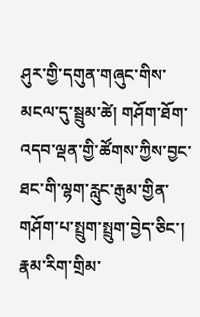ཤུར་གྱི་དགུན་གཞུང་གིས་མངལ་དུ་སྦྲུམ་ཚེ། གཤོག་ཐོག་འདབ་ལྡན་གྱི་ཚོགས་ཀྱིས་བྱང་ཐང་གི་ལྷག་རླུང་རྒུམ་གྱིན་གཤོག་པ་སྤྲུག་སྤྲུག་བྱེད་ཅིང་། རྣམ་རིག་གྲིམ་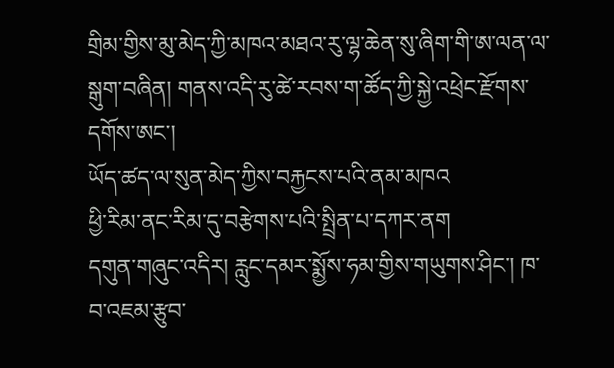གྲིམ་གྱིས་མུ་མེད་ཀྱི་མཁའ་མཐའ་རུ་ལྷ་ཆེན་སུ་ཞིག་གི་ཨ་ལན་ལ་སྒུག་བཞིན། གནས་འདི་རུ་ཚེ་རབས་ག་ཚོད་ཀྱི་སྐྱེ་འཕྲེང་རྫོགས་དགོས་ཨང་།
ཡོད་ཚད་ལ་སུན་མེད་ཀྱིས་བརྐྱངས་པའི་ནམ་མཁའ
ཕྱི་རིམ་ནང་རིམ་དུ་བརྩེགས་པའི་སྤྲིན་པ་དཀར་ནག
དགུན་གཞུང་འདིར། རླུང་དམར་སྨྱོས་ཧམ་གྱིས་གཡུགས་ཤིང་། ཁ་བ་འཇམ་རྩུབ་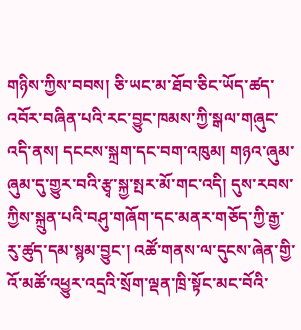གཉིས་ཀྱིས་བབས། ཅི་ཡང་མ་ཐོབ་ཅིང་ཡོད་ཚད་འབོར་བཞིན་པའི་རང་བྱུང་ཁམས་ཀྱི་སྒལ་གཞུང་འདི་ནས། དངངས་སྐྲག་དང་བག་འཁུམ། གཉའ་ཞུམ་ཞུམ་དུ་གྱུར་བའི་རྩྭ་སྐྱ་སྤར་མོ་གང་འདི། དུས་རབས་ཀྱིས་སྐྲུན་པའི་བཤུ་གཞོག་དང་མནར་གཅོད་ཀྱི་རྒྱ་རུ་ཚུད་དམ་སྙམ་བྱུང་། འཚོ་གནས་ལ་དུངས་ཞེན་གྱི་འོ་མཚོ་འཕྱུར་འདྲའི་སྲོག་ལྡན་ཁྲི་སྟོང་མང་བོའི་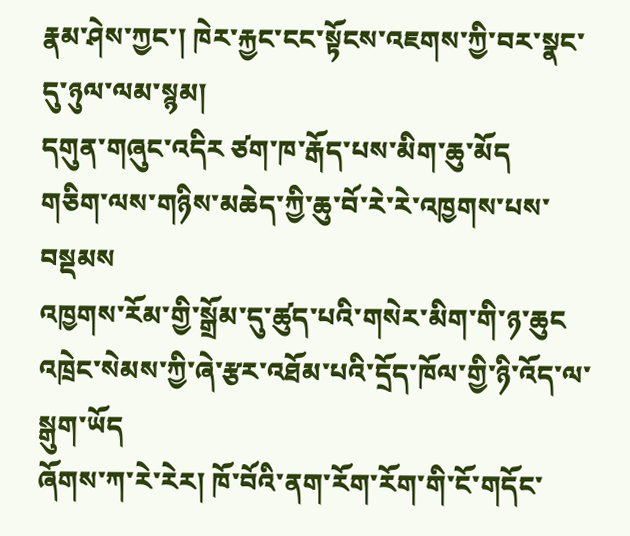རྣམ་ཤེས་ཀྱང་། ཁེར་རྐྱང་ངང་སྟོངས་འཇགས་ཀྱི་བར་སྣང་དུ་ཉུལ་ལམ་སྙམ།
དགུན་གཞུང་འདིར ཙག་ཁ་རྒོད་པས་མིག་ཆུ་མོད
གཅིག་ལས་གཉིས་མཆེད་ཀྱི་ཆུ་བོ་རེ་རེ་འཁྱགས་པས་བསྡམས
འཁྱགས་རོམ་གྱི་སྒྲོམ་དུ་ཚུད་པའི་གསེར་མིག་གི་ཉ་ཆུང
འཁྲེང་སེམས་ཀྱི་ཞེ་རྩར་འཐོམ་པའི་དྲོད་ཁོལ་གྱི་ཉི་འོད་ལ་སྒུག་ཡོད
ཞོགས་ཀ་རེ་རེར། ཁོ་བོའི་ནག་རོག་རོག་གི་ངོ་གདོང་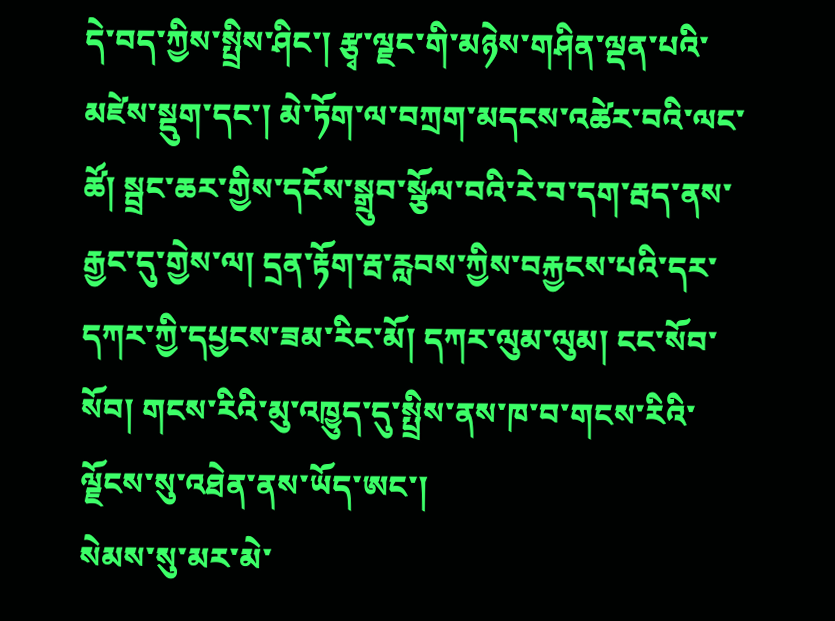དེ་བད་ཀྱིས་སྤྲིས་ཤིང་། རྩྭ་ལྗང་གི་མཉེས་གཤིན་ལྡན་པའི་མཛེས་སྡུག་དང་། མེ་ཏོག་ལ་བཀྲག་མདངས་འཚེར་བའི་ལང་ཚོ། སྦྲང་ཆར་གྱིས་དངོས་སྒྲུབ་སྩོལ་བའི་རེ་བ་དག་རྦད་ནས་རྒྱང་དུ་གྱེས་ལ། དྲན་རྟོག་རྦ་རླབས་ཀྱིས་བརྐྱངས་པའི་དར་དཀར་ཀྱི་དཔྱངས་ཟམ་རིང་མོ། དཀར་ལུམ་ལུམ། ངང་སོབ་སོབ། གངས་རིའི་མུ་འཁྱུད་དུ་སྤྲིས་ནས་ཁ་བ་གངས་རིའི་ལྗོངས་སུ་འཐེན་ནས་ཡོད་ཨང་།
སེམས་སུ་མར་མེ་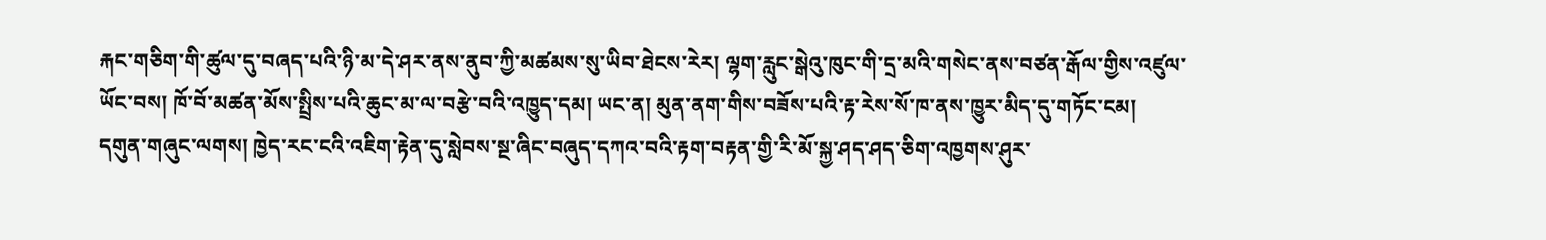རྐང་གཅིག་གི་ཚུལ་དུ་བཞད་པའི་ཉི་མ་དེ་ཤར་ནས་ནུབ་ཀྱི་མཚམས་སུ་ཡིབ་ཐེངས་རེར། ལྷག་རླུང་སྒེའུ་ཁུང་གི་དྲ་མའི་གསེང་ནས་བཙན་རྒོལ་གྱིས་འཛུལ་ཡོང་བས། ཁོ་བོ་མཚན་མོས་སྤྲིས་པའི་ཆུང་མ་ལ་བརྩེ་བའི་འཁྱུད་དམ། ཡང་ན། མུན་ནག་གིས་བཟོས་པའི་རྟ་རེས་སོ་ཁ་ནས་ཁྱུར་མིད་དུ་གཏོང་ངམ།
དགུན་གཞུང་ལགས། ཁྱེད་རང་ངའི་འཇིག་རྟེན་དུ་སླེབས་སྔ་ཞིང་བཞུད་དཀའ་བའི་རྟག་བརྟན་གྱི་རི་མོ་སྐྱ་ཤད་ཤད་ཅིག་འཁྱགས་ཤུར་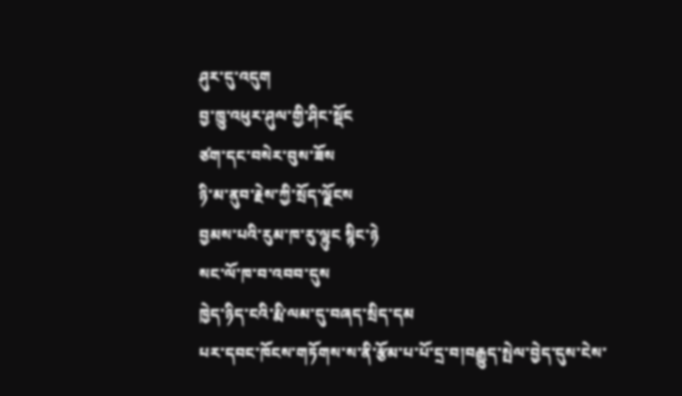ཤུར་དུ་འདུག
བྱ་ཁྱུ་འཕུར་ཤུལ་གྱི་ཤིང་སྡོང
ཙག་དང་བསེར་བུས་ཟོས
ཉི་མ་ནུབ་རྗེས་ཀྱི་སྲོད་ལྗོངས
བྱམས་པའི་རུམ་ཁ་རུ་ལྷུང སྙིང་ཉེ
སང་ལོ་ཁ་བ་འབབ་དུས
ཁྱེད་ཉིད་ངའི་རྨི་ལམ་དུ་བཞད་སྲིད་དམ
པར་དབང་ཁོངས་གཏོགས་ས་ནི་རྩོམ་པ་པོ་དྲ་བ།བརྒྱུད་སྤེལ་བྱེད་དུས་ངེས་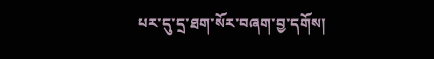པར་དུ་དྲ་ཐག་སོར་བཞག་བྱ་དགོས།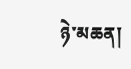ཉེ་མཆན།